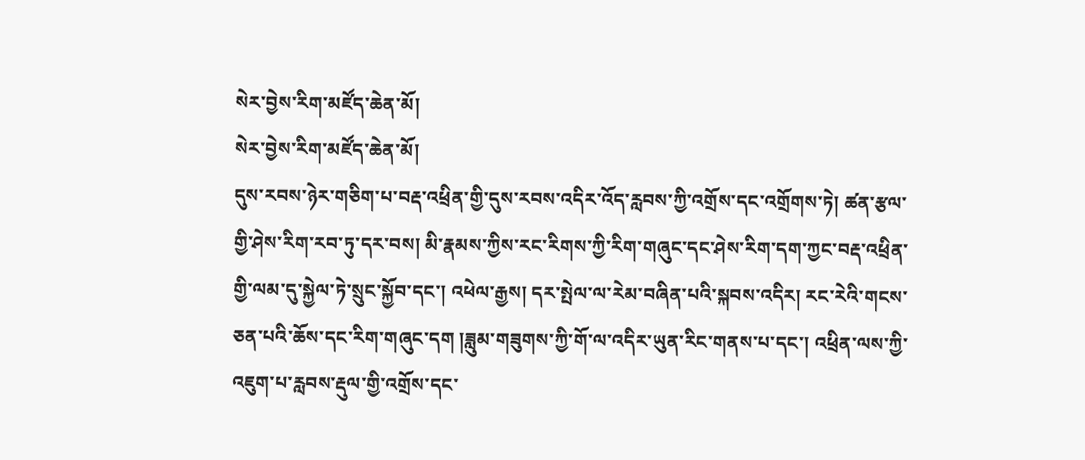སེར་བྱེས་རིག་མཛོད་ཆེན་མོ།
སེར་བྱེས་རིག་མཛོད་ཆེན་མོ།
དུས་རབས་ཉེར་གཅིག་པ་བརྡ་འཕྲིན་གྱི་དུས་རབས་འདིར་འོད་རླབས་ཀྱི་འགྲོས་དང་འགྲོགས་ཏེ། ཚན་རྩལ་གྱི་ཤེས་རིག་རབ་ཏུ་དར་བས། མི་རྣམས་ཀྱིས་རང་རིགས་ཀྱི་རིག་གཞུང་དང་ཤེས་རིག་དག་ཀྱང་བརྡ་འཕྲིན་གྱི་ལམ་དུ་སྐྱེལ་ཏེ་སྲུང་སྐྱོབ་དང་། འཕེལ་རྒྱས། དར་སྤེལ་ལ་རེམ་བཞིན་པའི་སྐབས་འདིར། རང་རེའི་གངས་ཅན་པའི་ཆོས་དང་རིག་གཞུང་དག །ཟླུམ་གཟུགས་ཀྱི་གོ་ལ་འདིར་ཡུན་རིང་གནས་པ་དང་། འཕྲིན་ལས་ཀྱི་འཇུག་པ་རླབས་རྡུལ་གྱི་འགྲོས་དང་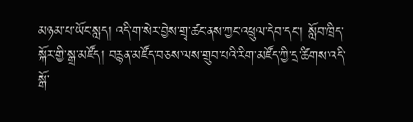མཉམ་པ་ཡོང་སླད། འདི་ག་སེར་བྱེས་གྲྭ་ཚང་ནས་ཀྱང་འཕྲུལ་དེབ་དང་། སློབ་ཁྲིད་སྐོར་གྱི་སྒྲ་མཛོད། བརྙན་མཛོད་བཅས་ལས་གྲུབ་པའི་རིག་མཛོད་ཀྱི་དྲ་ཚིགས་འདི་སྒོ་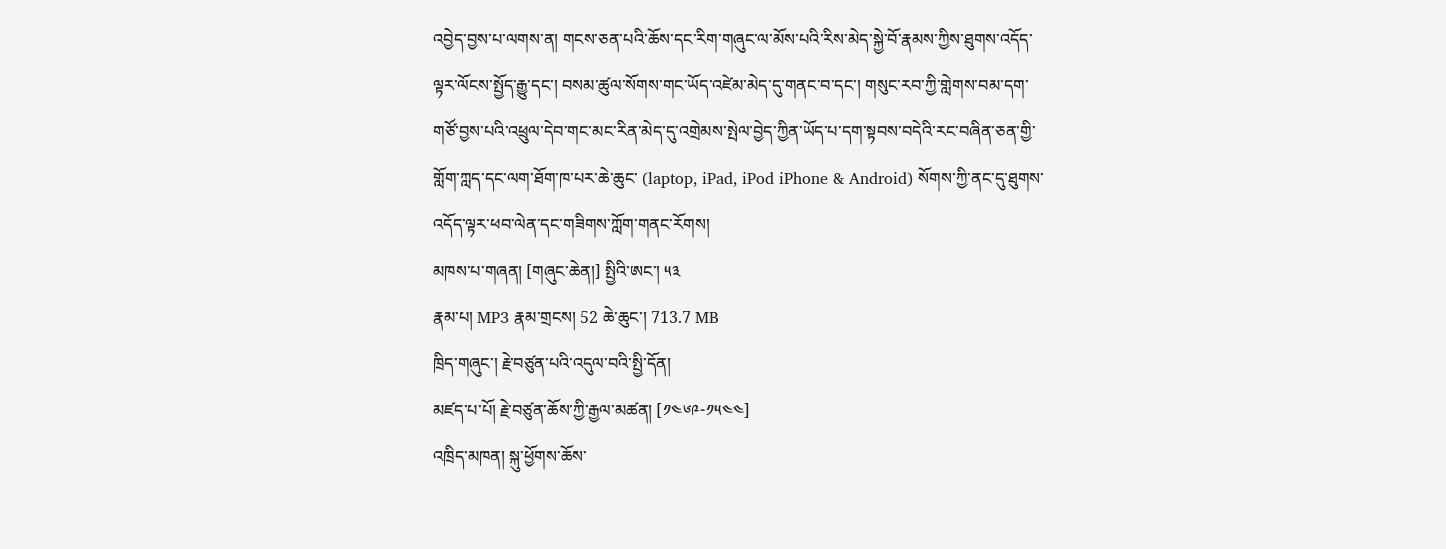འབྱེད་བྱས་པ་ལགས་ན། གངས་ཅན་པའི་ཆོས་དང་རིག་གཞུང་ལ་མོས་པའི་རིས་མེད་སྐྱེ་བོ་རྣམས་ཀྱིས་ཐུགས་འདོད་ལྟར་ལོངས་སྤྱོད་རྒྱུ་དང་། བསམ་ཚུལ་སོགས་གང་ཡོད་འཛེམ་མེད་དུ་གནང་བ་དང་། གསུང་རབ་ཀྱི་གླེགས་བམ་དག་གཙོ་བྱས་པའི་འཕྲུལ་དེབ་གང་མང་རིན་མེད་དུ་འགྲེམས་སྤེལ་བྱེད་ཀྱིན་ཡོད་པ་དག་སྟབས་བདེའི་རང་བཞིན་ཅན་གྱི་གློག་ཀླད་དང་ལག་ཐོག་ཁ་པར་ཆེ་ཆུང་ (laptop, iPad, iPod iPhone & Android) སོགས་ཀྱི་ནང་དུ་ཐུགས་འདོད་ལྟར་ཕབ་ལེན་དང་གཟིགས་ཀློག་གནང་རོགས།
མཁས་པ་གཞན། [གཞུང་ཆེན།] སྤྱིའི་ཨང་། ༥༣
རྣམ་པ། MP3 རྣམ་གྲངས། 52 ཆེ་ཆུང་། 713.7 MB
ཁྲིད་གཞུང་། རྗེ་བཙུན་པའི་འདུལ་བའི་སྤྱི་དོན།
མཛད་པ་པོ། རྗེ་བཙུན་ཆོས་ཀྱི་རྒྱལ་མཚན། [༡༤༦༩-༡༥༤༤]
འཁྲིད་མཁན། སྐུ་ཕྱོགས་ཆོས་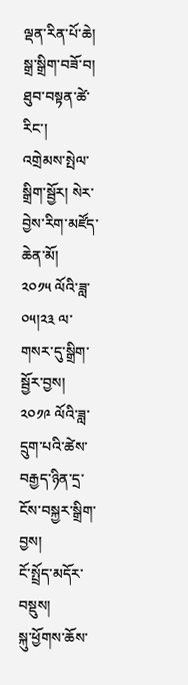ལྡན་རིན་པོ་ཆེ།
སྒྲ་སྒྲིག་བཟོ་བ། ཐུབ་བསྟན་ཚེ་རིང་།
འགྲེམས་སྤེལ་སྒྲིག་སྦྱོར། སེར་བྱེས་རིག་མཛོད་ཆེན་མོ།
༢༠༡༥ ལོའི་ཟླ་ ༠༥།༢༣ ལ་གསར་དུ་སྒྲིག་སྦྱོར་བྱས།
༢༠༡༩ ལོའི་ཟླ་དྲུག་པའི་ཚེས་བརྒྱད་ཉིན་དྲ་ངོས་བསྐྱར་སྒྲིག་བྱས།
ངོ་སྤྲོད་མདོར་བསྡུས།
སྐུ་ཕྱོགས་ཆོས་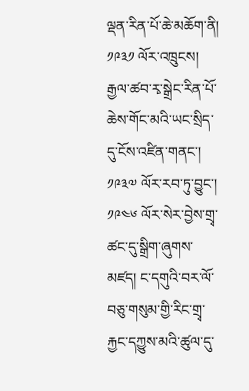ལྡན་རིན་པོ་ཆེ་མཆོག་ནི། ༡༩༣༡ ལོར་འཁྲུངས། རྒྱལ་ཚབ་རྭ་སྒྲེང་རིན་པོ་ཆེས་གོང་མའི་ཡང་སྲིད་དུ་ངོས་འཛིན་གནང་། ༡༩༣༧ ལོར་རབ་ཏུ་བྱུང་། ༡༩༤༦ ལོར་སེར་བྱེས་གྲྭ་ཚང་དུ་སྒྲིག་ཞུགས་མཛད། ང་དགུའི་བར་ལོ་བཅུ་གསུམ་གྱི་རིང་གྲྭ་རྐྱང་དཀྱུས་མའི་ཚུལ་དུ་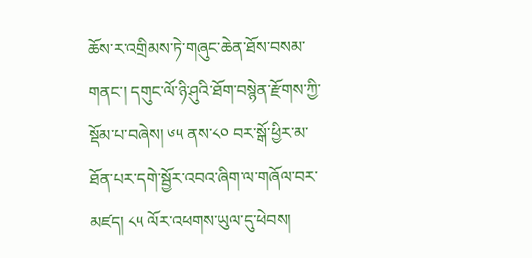ཆོས་ར་འགྲིམས་ཏེ་གཞུང་ཆེན་ཐོས་བསམ་གནང་། དགུང་ལོ་ཉི་ཤུའི་ཐོག་བསྙེན་རྫོགས་ཀྱི་སྡོམ་པ་བཞེས། ༦༥ ནས་༨༠ བར་སྒོ་ཕྱིར་མ་ཐོན་པར་དགེ་སྦྱོར་འབའ་ཞིག་ལ་གཞོལ་བར་མཛད། ༨༥ ལོར་འཕགས་ཡུལ་དུ་ཕེབས།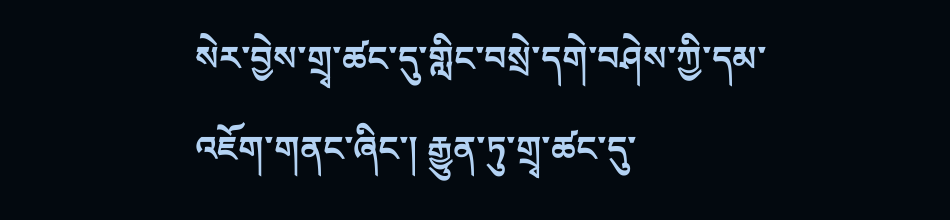སེར་བྱེས་གྲྭ་ཚང་དུ་གླིང་བསྲེ་དགེ་བཤེས་ཀྱི་དམ་འཇོག་གནང་ཞིང་། རྒྱུན་ཏུ་གྲྭ་ཚང་དུ་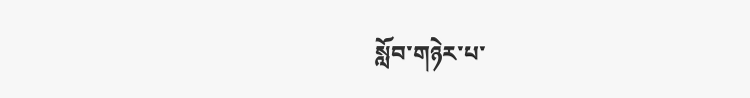སློབ་གཉེར་པ་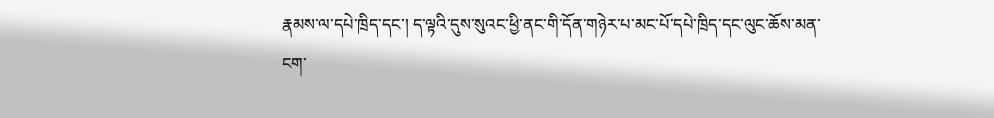རྣམས་ལ་དཔེ་ཁྲིད་དང་། ད་ལྟའི་དུས་སུའང་ཕྱི་ནང་གི་དོན་གཉེར་པ་མང་པོ་དཔེ་ཁྲིད་དང་ལུང་ཆོས་མན་ངག་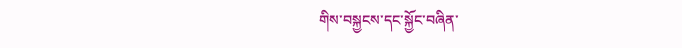གིས་བསྐྱངས་དང་སྐྱོང་བཞིན་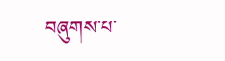བཞུགས་པ་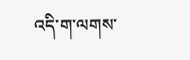འདི་ག་ལགས་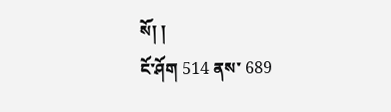སོ། །
ངོ་ཤོག 514 ནས་ 689